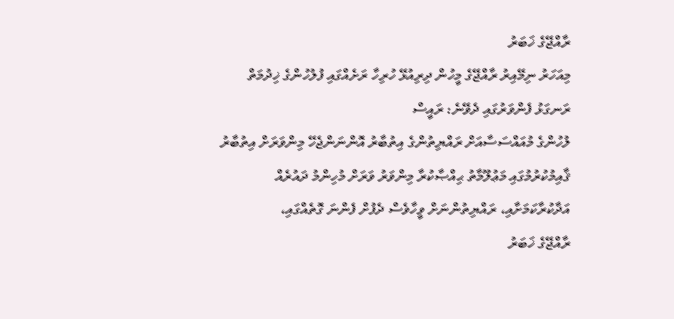ރާއްޖޭގެ ޚަބަރު
މިއަހަރު ނިމޭއިރު ރާއްޖޭގެ މީހުން ދިރިއުޅޭ ހުރިހާ ރަށެއްގައި ފުލުހުންގެ ޚިދުމަތް ރަނގަޅު ފެންވަރުގައި ދެވޭނެ: ރައީސް
ލުހުންގެ މުއައްސަސާއަށް ރައްޔިތުންގެ އިތުބާރު އޮންނަންޖެހޭ މިންވަރަށް އިތުބާރު ޤާއިމުކުރުމުގައި މަޢުލޫމާތު ޙިއްޞާކުރާ މިންވަރު ވަރަށް މުހިންމު ދައުރެއް އަދާކުރާކަމަށާއި، ރައްޔިތުންނަށް ވީހާވެސް ދެފުށް ފެންނަ ގޮތެއްގައި،
ރާއްޖޭގެ ޚަބަރު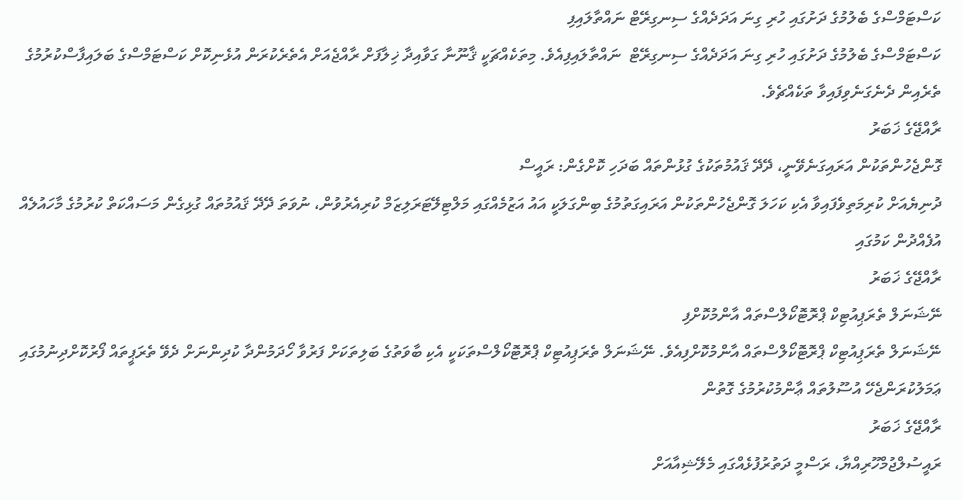ކަސްޓަމްސްގެ ބެލުމުގެ ދަށުގައި ހުރި ގިނަ އަދަދެއްގެ ސިނގިރޭޓް ނައްތާލައިފި
ކަސްޓަމްސްގެ ބެލުމުގެ ދަށުގައި ހުރި ގިނަ އަދަދެއްގެ ސިނގިރޭޓް  ނައްތާލައިފިއެވެ. މިތަކެއްޗަކީ ޤާނޫނާ ގަވާއިދާ ޚިލާފަށް ރާއްޖެއަށް އެތެރެކުރަން އުޅެނިކޮށް ކަސްޓަމްސްގެ ބަލައިފާސްކުރުމުގެ ތެރެއިން ދެނެގަނެވިފައިވާ ތަކެއްޗެވެ.
ރާއްޖޭގެ ޚަބަރު
ގޮންޖެހުންތަކުން އަރައިގަނެވޭނީ، ދޭދޭ ޤައުމުތަކުގެ ގުޅުންތައް ބަދަހި ކޮށްގެން: ރައީސް
ދުނިޔެއަށް ކުރިމަތިވެފައިވާ އެކި ކަހަލަ ގޮންޖެހުންތަކުން އަރައިގަތުމުގެ ބިންގަލަކީ އައު އަޒުމެއްގައި މަލްޓިލޭޓަރަލިޒަމް ކުރިއެރުވުން، ނުވަތަ ދޭދޭ ޤައުމުތައް ގުޅިގެން މަސައްކަތް ކުރުމުގެ މާހައުލެއް އުފެއްދުން ކަމުގައި
ރާއްޖޭގެ ޚަބަރު
ނޭޝަނަލް ތެރަޕިއުޓިކް ޕްރޮޓޮކޯލްސްތައް އާންމުކޮށްފި
ނޭޝަނަލް ތެރަޕިއުޓިކް ޕްރޮޓޮކޯލްސްތައް އާންމުކޮށްފިއެވެ. ނޭޝަނަލް ތެރަޕިއުޓިކް ޕްރޮޓޮކޯލްސްތަކަކީ އެކި ބާވަތުގެ ބަލިތަކަށް ފަރުވާ ހޯދަމުންދާ ކުދިންނަށް ދެވޭ ތެރަޕީތައް ފޯރުކޮށްދިނުމުގައި ޢަމަލުކުރަންޖެހޭ އުސޫލުތައް ޢާންމުކުރުމުގެ ގޮތުން
ރާއްޖޭގެ ޚަބަރު
ރައީސުލްޖުމްހޫރިއްޔާ، ރަސްމީ ދަތުރުފުޅެއްގައި މެލޭޝިއާއަށް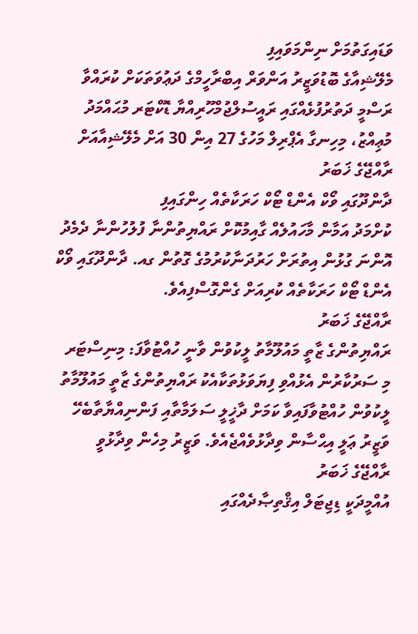ވަޑައިގަތުމަށް ނިންމަވައިފި
މެލޭޝިއާގެ ބޮޑުވަޒީރު އަންވަރް އިބްރާހީމްގެ ދަޢުވަތަކަށް ކުރައްވާ ރަސްމީ ދަތުރުފުޅެއްގައި ރައީސުލްޖުމްހޫރިއްޔާ ޑޮކްޓަރ މުޙައްމަދު މުޢިއްޒު، މިހިނގާ އެޕްރިލް މަހުގެ 27 އިން 30 އަށް މެލޭޝިއާއަށް
ރާއްޖޭގެ ޚަބަރު
ދާންދޫގައި ވޯކް އެންޑް ޓޯކް ހަރަކާތެއް ހިންގައިފި
ކުށްމަދު އަމާން މާހައުލެއް ގާއިމުކޮށް ރައްޔިތުންނާ ފުލުހުންނާ ދެމެދު އޮންނަ ގުޅުން އިތުރަށް ހަރުދަނާކުރުމުގެ ގޮތުން ގއ. ދާންދޫގައި ވޯކް އެންޑް ޓޯކް ހަރަކާތެއް ކުރިއަށް ގެންގޮސްފިއެވެ.
ރާއްޖޭގެ ޚަބަރު
ރައްޔިތުންގެ ޒާތީ މައުލޫމާތު ލީކުވުން ވާނީ ހުއްޓުވާފަ: މިނިސްޓަރ
މި ސަރުކާރުން އެޅުއްވި ފިޔަވަޅުތަކާއެކު ރައްޔިތުންގެ ޒާތީ މައުލޫމާތު ލީކުވުން ހުއްޓުވާފައިވާ ކަމަށް ދާޚީލީ ސަލަމާތާއި ފަންނިއްޔާތާބެހޭ ވަޒީރު ޢަލީ އިޙްސާން ވިދާޅުވެއްޖެއެވެ. ވަޒީރު މިހެން ވިދާޅުވީ
ރާއްޖޭގެ ޚަބަރު
އުއްމީދަކީ ޑިޖިޓަލް އިޤްތިޞާދެއްގައި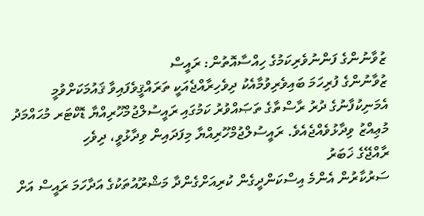ޒުވާނުންގެ ފަންނުވެރިކަމުގެ ހިއްސާއޮތުން: ރައީސް
ޒުވާނުންގެ ފުރިހަމަ ބައިވެރިވުމާއެކު ދިވެހިރާއްޖެއަކީ ތަރައްޤީވެފައިވާ ޤައުމަކަށްވުމީ އެމަނިކުފާނުގެ ދުރު ރާސްތާގެ ތަޞައްވުރު ކަމުގައި ރައީސުލްޖުމްހޫރިއްޔާ ޑޮކްޓަރ މުޙައްމަދު މުޢިއްޒު ވިދާޅުވެއްޖެއެވެ. ރައީސުލްޖުމްހޫރިއްޔާ މިފަދައިން ވިދާޅުވީ، ދިވެހި
ރާއްޖޭގެ ޚަބަރު
ސަރުކާރުން އެންމެ އިސްކަންދީގެން ކުރިއަށްގެންދާ މަޝްރޫއުތަކުގެ އަދާހަމަ ރައީސް އަށް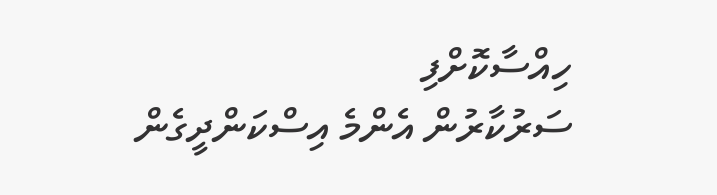ހިއްސާކޮށްފި
ސަރުކާރުން އެންމެ އިސްކަންދީގެން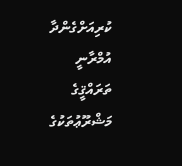ކުރިއަށްގެންދާ އުމްރާނީ ތަރައްޤީގެ މަޝްރޫޢުތަކުގެ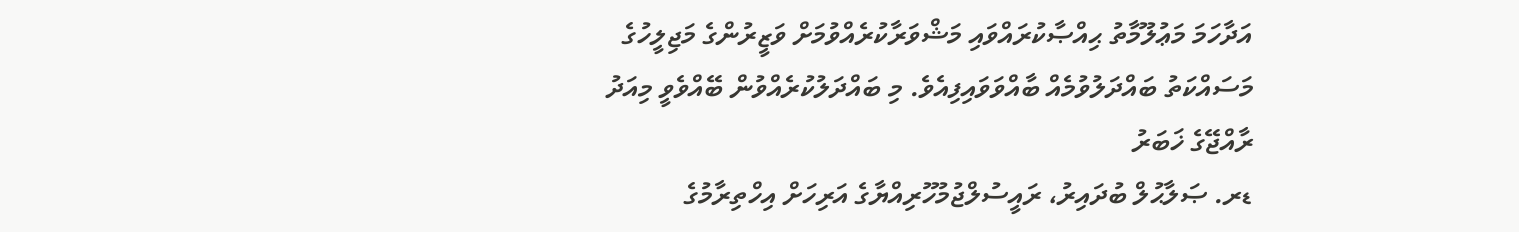އަދާހަމަ މަޢުލޫމާތު ޙިއްޞާކުރައްވައި މަޝްވަރާކުރެއްވުމަށް ވަޒީރުންގެ މަޖިލީހުގެ މަސައްކަތު ބައްދަލުވުމެއް ބާއްވަވައިފިއެވެ. މި ބައްދަލުކުރެއްވުން ބޭއްވެވީ މިއަދު
ރާއްޖޭގެ ޚަބަރު
ޑރ. ޞަލާޙުލް ބުދައިރު، ރައީސުލްޖުމުހޫރިއްޔާގެ އަރިހަށް އިހްތިރާމުގެ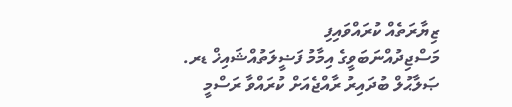ޒިޔާރަތެއް ކުރައްވައިފި
މަސްޖިދުއްނަބަވީގެ އިމާމު ފަޟީލަތުއްޝައިޚް ޑރ. ޞަލާޙުލް ބުދައިރު ރާއްޖެއަށް ކުރައްވާ ރަސްމީ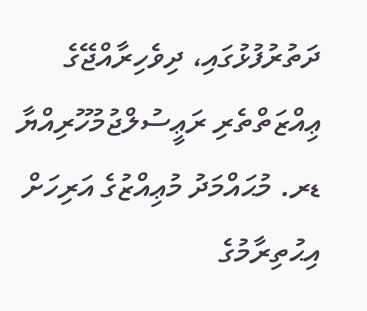ދަތުރުފުޅުގައި، ދިވެހިރާއްޖޭގެ ޢިއްޒަތްތެރި ރަޢީސުލްޖުމުހޫރިއްޔާ ޑރ. މުޙައްމަދު މުޢިއްޒުގެ އަރިހަށް އިޙުތިރާމުގެ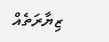ޒިޔާރަތެއް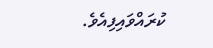ކުރައްވައިފިއެވެ.